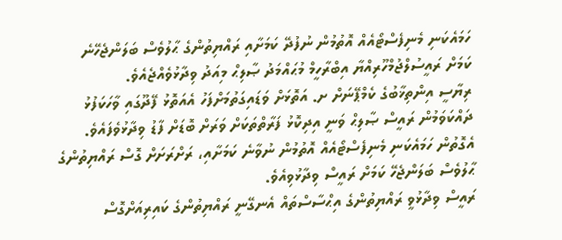ހަމައެކަނި މެނިފެސްޓޯއެއް އޮތުމުން ނުފުދޭ ކަމަށާއި ރައްޔިތުންގެ ޙާލުވެސް ބަލަންޖެހޭނެ ކަމަށް ރައީސުލްޖުމްހޫރިއްޔާ އިބްރާހީމް މުޙައްމަދު ޞާލިޙް މިއަދު ވިދާޅުވެއްޖެއެވެ.
ރިޔާސީ އިންތިޚާބުގެ ކެމްޕޭނަށް ށ. އަތޮޅަށް ވަޑައިގަތުމަށްފަހު އެއަތޮޅު ފޭދޫގައި ވާހަކަފުޅު ދައްކަވަމުން ރައީސް ޞާލިޙް ވަނީ އިދިކޮޅު ފަރާތްތަކަށް ވަރަށް ބޮޑަށް ފާޑު ވިދާޅުވެފައެވެ. އެގޮތުން ހަމައެކަނި މެނިފެސްޓޯއެއް އޮތުމުން ނުވާނެ ކަމަށާއި، ރަށްރަށަށް ގޮސް ރައްޔިތުންގެ ޙާލުވެސް ބަލަންޖެހޭ ކަމަށް ރައީސް ވިދާޅުވިއެވެ.
ރައީސް ވިދާޅުވީ ރައްޔިތުންގެ އިޙްސާސްތައް އެނގޭނީ ރައްޔިތުންގެ ކައިރިއަށްގޮސް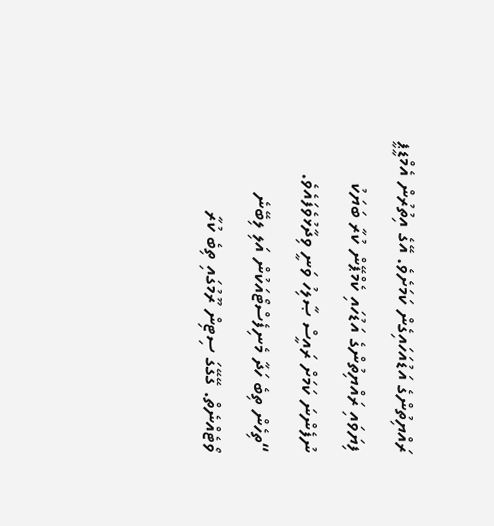ރައްޔިތުންގެ އަޑުއަހައިގެން ކަމަށެވެ. އޭގެ އިތުރުން އެމްޑީޕީ ފިޔަވައި ރައްޔިތުންގެ އަޑުހައި ކެމްޕޭން ކުރާ ބަޔަކު ނުފެންނަ ކަމަށް ރައީސް ޞާލިހު ވަނީ ވިދާޅުވެފައެވެ.
“ތިހެން ތިބެ ހަދާ މެނިފެސްޓޯއަކުން އަލި ލިބޭނެ ވޯޓެއްނެތް. ގޭގޭގަ ސިޓިން ރޫމުގައި ތިބެ ކުރާ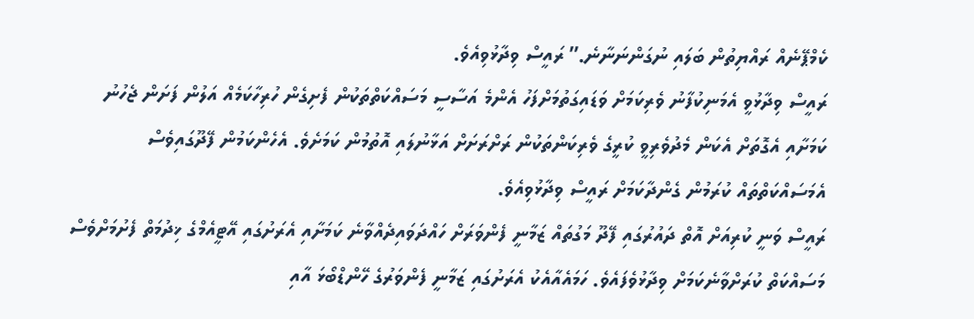ކެމްޕޭނެއް ރައްޔިތުން ބަލައި ނުގަންނަނާނެ.” ރައީސް ވިދާޅުވިއެވެ.
ރައީސް ވިދާޅުވީ އެމަނިކުފާނު ވެރިކަމަށް ވަޑައިގަތުމަށްފަހު އެންމެ އަސާސީ މަސައްކަތްތަކުން ފެށިގެން ހުރިހާކަމެއް އަލުން ފަށަން ޖެހުނު ކަމަށާއި އެގޮތަށް އެކަން މެދުވެރިވީ ކުރީގެ ވެރިކަންތަކުން ރަށްރަށަށް އަޅާނުލައި އޮތުމުން ކަމަށެވެ. އެހެންކަމުން ފޭދޫގައިވެސް އެމަސައްކަތްތައް ކުރަމުން ގެންދާކަމަށް ރައީސް ވިދާޅުވިއެވެ.
ރައީސް ވަނީ ކުރިއަށް އޮތް ދައުރުގައި ފޭދޫ މަގުތައް ޒަމާނީ ފެންވަރަށް ހައްދަވައިދެއްވާނެ ކަމަށާއި އެރަށުގައި އޭޓީއެމްގެ ޚިދުމަތް ފެށުމަށްވެސް މަސައްކަތް ކުރަށްވާނެކަމަށް ވިދާޅުވެފައެވެ. ހަމައެއާއެކު އެރަށުގައި ޒަމާނީ ފެންވަރުގެ ހޭންޑްބޯޅަ އާއި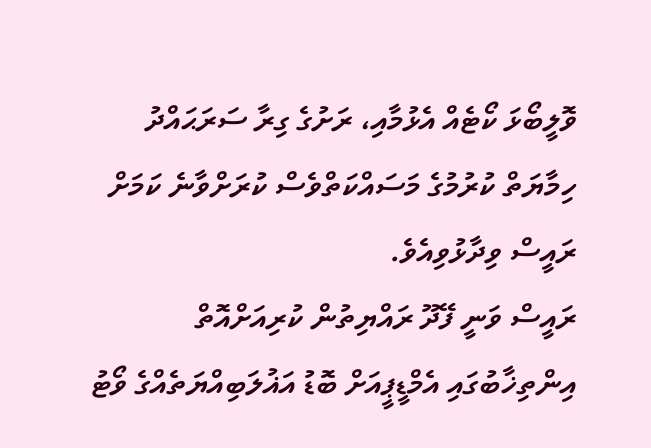ވޮލީބޯޅަ ކޯޓެއް އެޅުމާއި، ރަށުގެ ގިރާ ސަރަޙައްދު ހިމާޔަތް ކުރުމުގެ މަސައްކަތްވެސް ކުރަށްވާނެ ކަމަށް ރައީސް ވިދާޅުވިއެވެ.
ރައީސް ވަނީ ފޭދޫ ރައްޔިތުން ކުރިއަށްއޮތް އިންތިޚާބުގައި އެމްޑީޕީއަށް ބޮޑު އަޣުލަބިއްޔަތެއްގެ ވޯޓު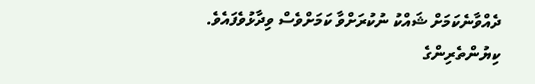ދެއްވާނެކަމަށް ޝައްކު ނުކުރަށްވާ ކަމަށްވެސް ވިދާޅުވެފައެވެ.
ކިޔުންތެރިންގެ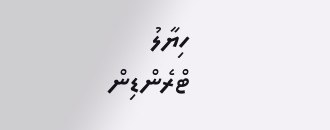ހިޔާލު
ޓްރެންޑިން